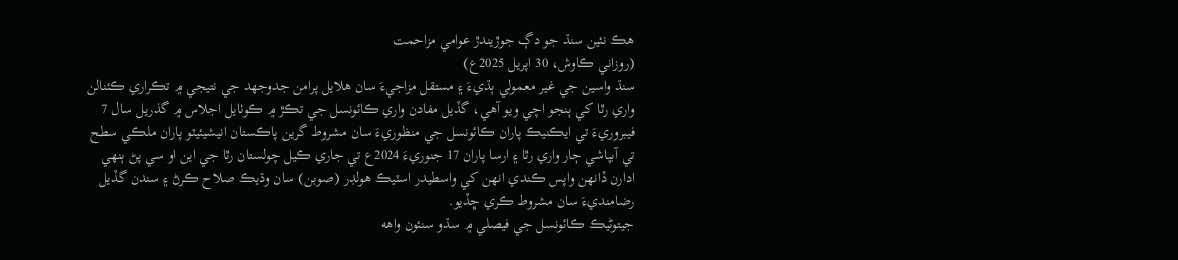هڪ نئين سنڌ جو دڳ جوڙيندڙ عوامي مزاحمت
(روزاني ڪاوش، 30 اپريل 2025ع)
سنڌ واسين جي غير معمولي ٻڌيءَ ۽ مستقل مزاجيءَ سان هلايل پرامن جدوجهد جي نتيجي ۾ تڪراري ڪئنالن واري رٿا کي ٻنجو اچي ويو آهي، گڏيل مفادن واري ڪائونسل جي تڪڙ ۾ ڪوٺايل اجلاس ۾ گذريل سال 7 فيبروريءَ تي ايڪنيڪ پاران ڪائونسل جي منظوريءَ سان مشروط گرين پاڪستان انيشيئيٽو پاران ملڪي سطح تي آبپاشي ڄار واري رٿا ۽ ارسا پاران 17 جنوريءَ 2024ع تي جاري ڪيل چولستان رٿا جي اين او سي پڻ ٻنهي ادارن ڏانهن واپس ڪندي انهن کي واسطيدر اسٽيڪ هولڊر (صوبن) سان وڌيڪ صلاح ڪرڻ ۽ سندن گڏيل رضامنديءَ سان مشروط ڪري ڇڏيو.
جيتوڻيڪ ڪائونسل جي فيصلي ۾ سڌو سنئون واهه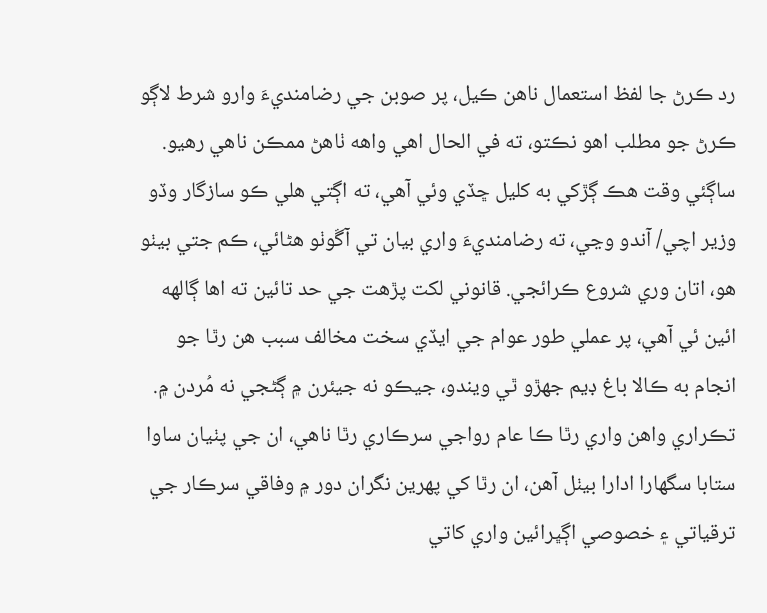رد ڪرڻ جا لفظ استعمال ناهن ڪيل، پر صوبن جي رضامنديءَ وارو شرط لاڳو ڪرڻ جو مطلب اهو نڪتو، ته في الحال اهي واهه ٺاهڻ ممڪن ناهي رهيو. ساڳئي وقت هڪ ڳڙکي به کليل ڇڏي وئي آهي، ته اڳتي هلي ڪو سازگار وڏو وزير اچي/ آندو وڃي، ته رضامنديءَ واري بيان تي آڱوٺو هڻائي، ڪم جتي بيٺو هو، اتان وري شروع ڪرائجي. قانوني لکت پڙهت جي حد تائين ته اها ڳالهه ائين ئي آهي، پر عملي طور عوام جي ايڏي سخت مخالف سبب هن رٿا جو انجام به ڪالا باغ ڊيم جهڙو ٿي ويندو، جيڪو نه جيئرن ۾ ڳڻجي نه مُردن ۾.
تڪراري واهن واري رٿا ڪا عام رواجي سرڪاري رٿا ناهي، ان جي پٺيان ساوا ستابا سگهارا ادارا بيٺل آهن، ان رٿا کي پهرين نگران دور ۾ وفاقي سرڪار جي ترقياتي ۽ خصوصي اڳڀرائين واري کاتي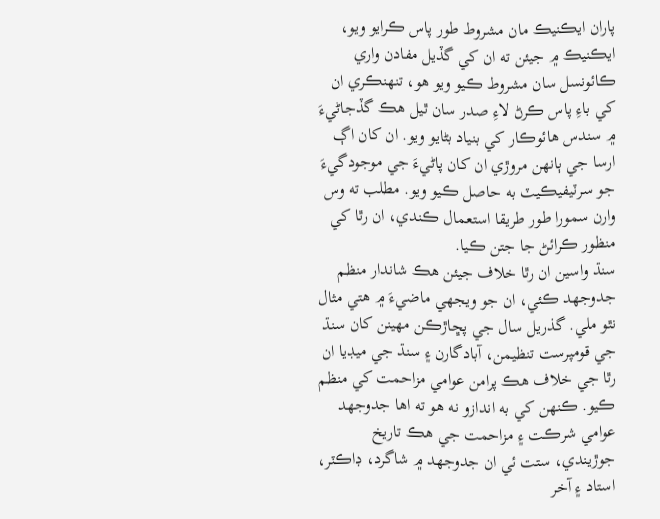پاران ايڪنيڪ مان مشروط طور پاس ڪرايو ويو، ايڪنيڪ ۾ جيئن ته ان کي گڏيل مفادن واري ڪائونسل سان مشروط ڪيو ويو هو، تنهنڪري ان کي باءِ پاس ڪرڻ لاءِ صدر سان ٿيل هڪ گڏجاڻيءَ ۾ سندس هائوڪار کي بنياد بڻايو ويو. ان کان اڳ ارسا جي ٻانهن مروڙي ان کان پاڻيءَ جي موجودگيءَ جو سرٽيفيڪيٽ به حاصل ڪيو ويو. مطلب ته وس وارن سمورا طور طريقا استعمال ڪندي، ان رٿا کي منظور ڪرائڻ جا جتن ڪيا.
سنڌ واسين ان رٿا خلاف جيئن هڪ شاندار منظم جدوجهد ڪئي، ان جو ويجهي ماضيءَ ۾ هتي مثال نٿو ملي. گذريل سال جي پڇاڙڪن مهينن کان سنڌ جي قومپرست تنظيمن، آبادگارن ۽ سنڌ جي ميڊيا ان رٿا جي خلاف هڪ پرامن عوامي مزاحمت کي منظم ڪيو. ڪنهن کي به اندازو نه هو ته اها جدوجهد عوامي شرڪت ۽ مزاحمت جي هڪ تاريخ جوڙيندي، ستت ئي ان جدوجهد ۾ شاگرد، ڊاڪٽر، استاد ۽ آخر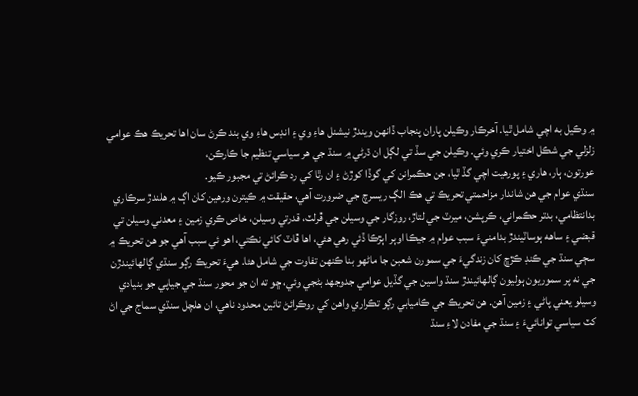۾ وڪيل به اچي شامل ٿيا. آخرڪار وڪيلن پاران پنجاب ڏانهن ويندڙ نيشنل هاءِ وي ۽ انڊس هاءِ وي بند ڪرڻ سان اها تحريڪ هڪ عوامي زلزلي جي شڪل اختيار ڪري وئي. وڪيلن جي سڏ تي لڳل ان ڌرڻي ۾ سنڌ جي هر سياسي تنظيم جا ڪارڪن،
عورتون، ٻار، هاري ۽ پورهيت اچي گڏ ٿيا، جن حڪمرانن کي گوڏا کوڙڻ ۽ ان رٿا کي رد ڪرائڻ تي مجبور ڪيو.
سنڌي عوام جي هن شاندار مزاحمتي تحريڪ تي هڪ الڳ ريسرچ جي ضرورت آهي، حقيقت ۾ ڪيترن ورهين کان اڳ ۾ هلندڙ سرڪاري بدانتظامي، بدتر حڪمراني، ڪرپشن، ميرٽ جي لتاڙ، روزگار جي وسيلن جي ڦرلٽ، قدرتي وسيلن، خاص ڪري زمين ۽ معدني وسيلن تي قبضي ۽ ساهه ٻوساٽيندڙ بدامنيءَ سبب عوام ۾ جيڪا اوٻر اٻڙڪا ڏئي رهي هئي، اها ڦاٽ کائي نڪتي، اهو ئي سبب آهي جو هن تحريڪ ۾ سڄي سنڌ جي ڪنڊ ڪڙڇ کان زندگيءَ جي سمورن شعبن جا ماڻهو بنا ڪنهن تفاوت جي شامل هئا. هيءَ تحريڪ رڳو سنڌي ڳالهائيندڙن جي نه پر سموريون ٻوليون ڳالهائيندڙ سنڌ واسين جي گڏيل عوامي جدوجهد بڻجي وئي، ڇو ته ان جو محور سنڌ جي جياپي جو بنيادي وسيلو يعني پاڻي ۽ زمين آهن. هن تحريڪ جي ڪاميابي رڳو تڪراري واهن کي روڪرائڻ تائين محدود ناهي، ان هلچل سنڌي سماج جي اڻ کٽ سياسي توانائيءَ ۽ سنڌ جي مفادن لاءِ سنڌ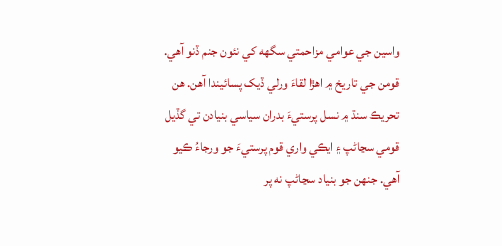واسين جي عوامي مزاحمتي سگهه کي نئون جنم ڏنو آهي.
قومن جي تاريخ ۾ اهڙا لقاءَ ورلي ڏيک پسائيندا آهن. هن تحريڪ سنڌ ۾ نسل پرستيءَ بدران سياسي بنيادن تي گڏيل قومي سڃاڻپ ۽ ايڪي واري قوم پرستيءَ جو ورجاءُ ڪيو آهي. جنهن جو بنياد سڃاڻپ نه پر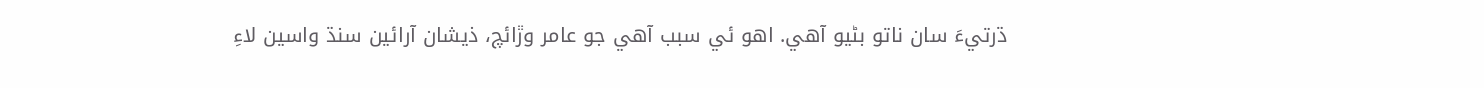ڌرتيءَ سان ناتو بڻيو آهي. اهو ئي سبب آهي جو عامر وڙائچ، ذيشان آرائين سنڌ واسين لاءِ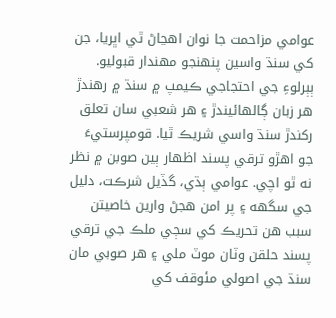عوامي مزاحمت جا نوان اهڃاڻ ٿي اڀريا، جن کي سنڌ واسين پنهنجو مهندار قبوليو.
ٻٻرلوءِ جي احتجاجي ڪيمپ ۾ سنڌ ۾ رهندڙ هر زبان ڳالهائيندڙ ۽ هر شعبي سان تعلق رکندڙ سنڌ واسي شريڪ ٿيا. قومپرستيءَ جو اهڙو ترقي پسند اظهار ٻين صوبن ۾ نظر نه ٿو اچي. عوامي ٻڌي، گڏيل شرڪت، دليل جي سگهه ۽ پر امن هجڻ وارين خاصيتن سبب هن تحريڪ کي سڄي ملڪ جي ترقي پسند حلقن وٽان موٽ ملي ۽ هر صوبي مان سنڌ جي اصولي مئوقف کي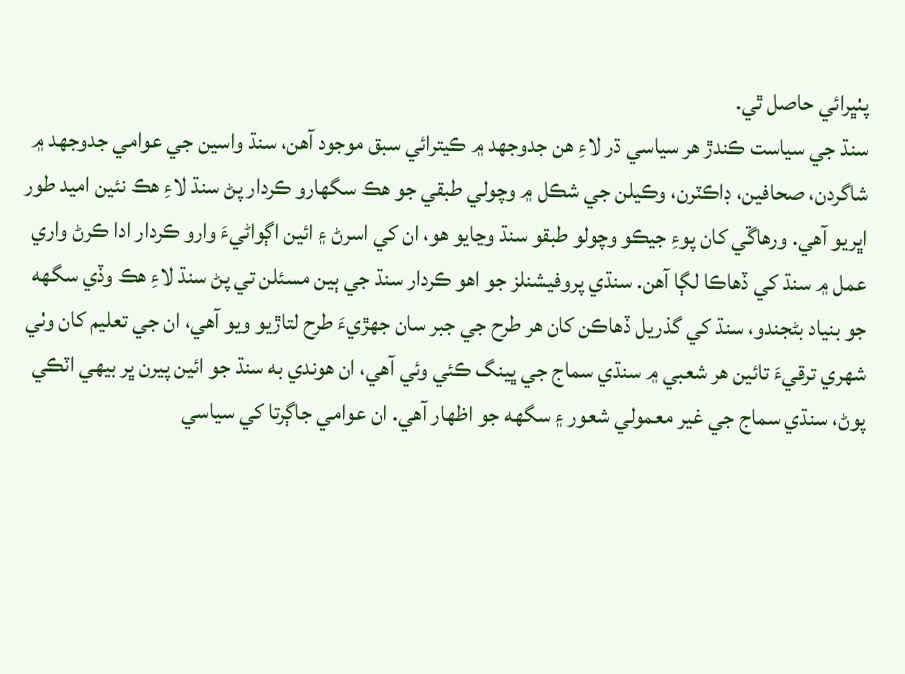پٺڀرائي حاصل ٿي.
سنڌ جي سياست ڪندڙ هر سياسي ڌر لاءِ هن جدوجهد ۾ ڪيترائي سبق موجود آهن، سنڌ واسين جي عوامي جدوجهد ۾ شاگردن، صحافين، ڊاڪٽرن، وڪيلن جي شڪل ۾ وچولي طبقي جو هڪ سگهارو ڪردار پڻ سنڌ لاءِ هڪ نئين اميد طور اڀريو آهي. ورهاڱي کان پوءِ جيڪو وچولو طبقو سنڌ وڃايو هو، ان کي اسرڻ ۽ ائين اڳواڻيءَ وارو ڪردار ادا ڪرڻ واري عمل ۾ سنڌ کي ڏهاڪا لڳا آهن. سنڌي پروفيشنلز جو اهو ڪردار سنڌ جي ٻين مسئلن تي پڻ سنڌ لاءِ هڪ وڏي سگهه جو بنياد بڻجندو، سنڌ کي گذريل ڏهاڪن کان هر طرح جي جبر سان جهڙيءَ طرح لتاڙيو ويو آهي، ان جي تعليم کان وٺي شهري ترقيءَ تائين هر شعبي ۾ سنڌي سماج جي ڀينگ ڪئي وئي آهي، ان هوندي به سنڌ جو ائين پيرن ڀر بيهي اٽڪي پوڻ، سنڌي سماج جي غير معمولي شعور ۽ سگهه جو اظهار آهي. ان عوامي جاڳرتا کي سياسي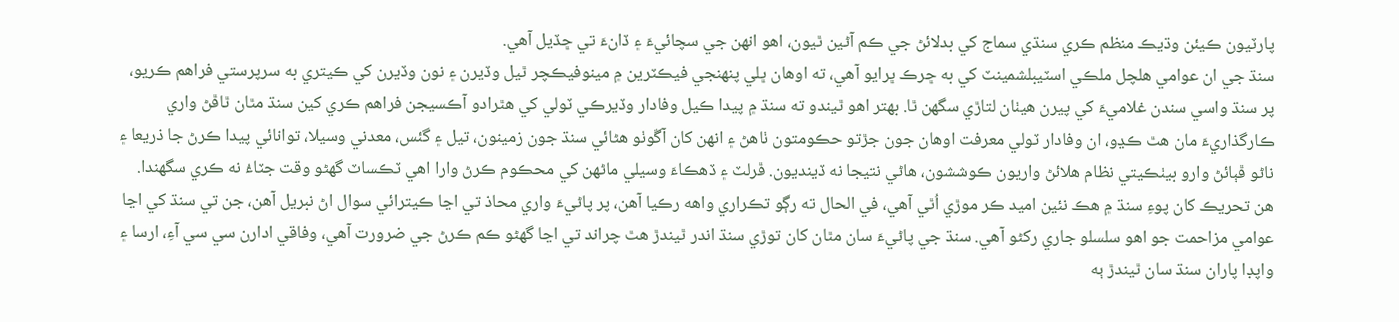پارٽيون ڪيئن وڌيڪ منظم ڪري سنڌي سماج کي بدلائڻ جي ڪم آڻين ٿيون، اهو انهن جي سچائيءَ ۽ ڏانءَ تي ڇڏيل آهي.
سنڌ جي ان عوامي هلچل ملڪي اسٽيبلشمينٽ کي به ڇرڪ ڀرايو آهي، ته اوهان ڀلي پنهنجي فيڪٽرين ۾ مينوفيڪچر ٿيل وڏيرن ۽ نون وڏيرن کي ڪيتري به سرپرستي فراهم ڪريو، پر سنڌ واسي سندن غلاميءَ کي پيرن هيٺان لتاڙي سگهن ٿا. بهتر اهو ٿيندو ته سنڌ ۾ پيدا ڪيل وفادار وڏيرڪي ٽولي کي هٿرادو آڪسيجن فراهم ڪري کين سنڌ مٿان ٿاڦڻ واري ڪارگذاريءَ مان هٿ ڪڍو، ان وفادار ٽولي معرفت اوهان جون جڙتو حڪومتون ٺاهڻ ۽ انهن کان آڱوٺو هڻائي سنڌ جون زمينون، تيل ۽ گئس، معدني وسيلا، توانائي پيدا ڪرڻ جا ذريعا ۽ ناڻو ڦٻائڻ وارو بيٺڪيتي نظام هلائڻ واريون ڪوششون، هاڻي نتيجا نه ڏينديون. ڦرلٽ ۽ ڏهڪاءَ وسيلي ماڻهن کي محڪوم ڪرڻ وارا اهي ٽڪساٽ گهڻو وقت جٽاءُ نه ڪري سگهندا.
هن تحريڪ کان پوءِ سنڌ ۾ هڪ نئين اميد ڪر موڙي اُٿي آهي، في الحال ته رڳو تڪراري واهه رڪيا آهن، پر پاڻيءَ واري محاذ تي اڃا ڪيترائي سوال اڻ نبريل آهن، جن تي سنڌ کي اڃا عوامي مزاحمت جو اهو سلسلو جاري رکڻو آهي. سنڌ جي پاڻيءَ سان مٿان کان توڙي سنڌ اندر ٿيندڙ هٿ چراند تي اڃا گهڻو ڪم ڪرڻ جي ضرورت آهي، وفاقي ادارن سي سي آءِ، ارسا ۽ واپڊا پاران سنڌ سان ٿيندڙ ٻه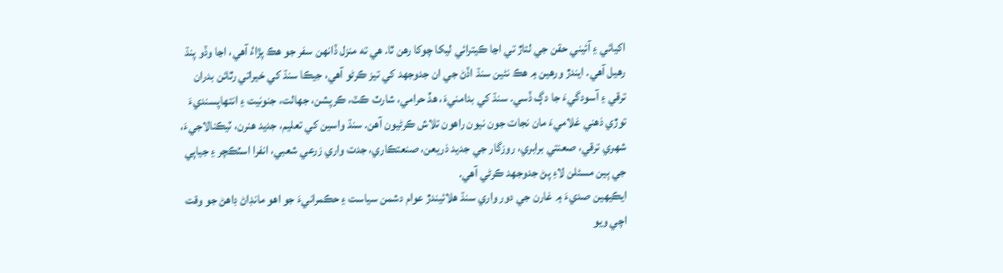اکيائي ۽ آئيني حقن جي لتاڙ تي اڃا ڪيترائي ليکا چوکا رهن ٿا. هي ته منزل ڏانهن سفر جو هڪ پڙاءُ آهي، اڃا وڏو پنڌ رهيل آهي. ايندڙ ورهين ۾ هڪ نئين سنڌ اڏڻ جي ان جدوجهد کي تيز ڪرڻو آهي، جيڪا سنڌ کي خيراتي رٿائن بدران ترقي ۽ آسودگيءَ جا دڳ ڏسي. سنڌ کي بدامنيءَ، هڏ حرامي، شارٽ ڪٽ، ڪرپشن، جهالت، جنونيت ۽ انتهاپسنديءَ توڙي ذهني غلاميءَ مان نجات جون نيون راهون تلاش ڪرڻيون آهن. سنڌ واسين کي تعليم، جديد هنرن، ٽيڪنالاجيءَ، شهري ترقي، صعنتي برابري، روزگار جي جديد ذريعن، صنعتڪاري، جدت واري زرعي شعبي، انفرا اسٽڪچر ۽ جياپي جي ٻين مسئلن لاءِ پڻ جدوجهد ڪرڻي آهي.
ايڪيهين صديءَ ۾ غارن جي دور واري سنڌ هلائيندڙ عوام دشمن سياست ۽ حڪمرانيءَ جو اهو مانڊاڻ ڊاهڻ جو وقت اچي ويو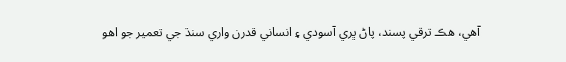آهي، هڪ ترقي پسند، پاڻ ڀري آسودي ۽ انساني قدرن واري سنڌ جي تعمير جو اهو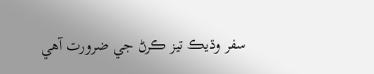سفر وڌيڪ تيز ڪرڻ جي ضرورت آهي